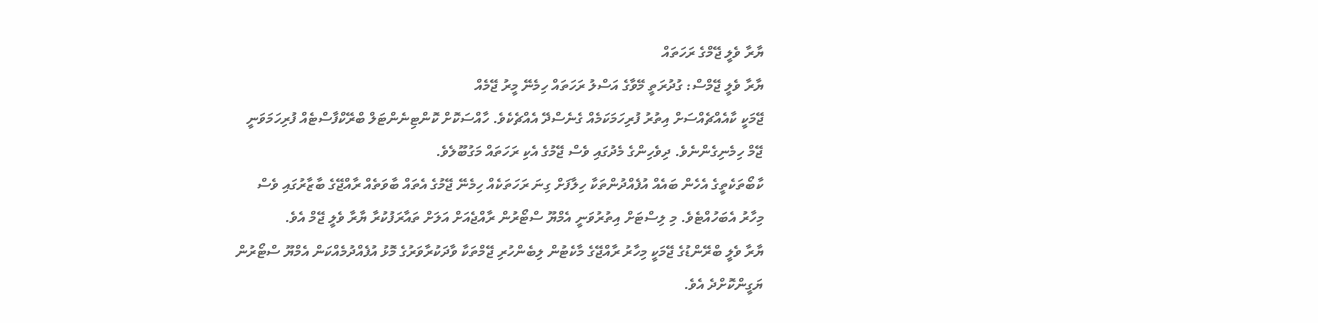ޔާރާ ވެލީ ޖޭމްގެ ރަހަތައް
ޔާރާ ވެލީ ޖޭމްސް: ގުދުރަތީ މޭވާގެ އަސްލު ރަހަތައް ހިމެނޭ މީރު ޖޭމެއް
ޖޭމަކީ ކާއެއްޗެއްސަށް އިތުރު ފުރިހަމަކަމެއް ގެނެސްދޭ އެއްޗެކެވެ. ހާއްސަކޮށް ކޮންޓިނެންޓަލް ބްރޭކްފާސްޓެއް ފުރިހަމަވަނީ ޖޭމް ހިމެނިގެންނެވެ. ދިވެހިންގެ މެދުގައި ވެސް ޖޭމުގެ އެކި ރަހަތައް މަގުބޫލެވެ.
ކާބޯތަކެތީގެ އެހެން ބައެއް އުފެއްދުންތަކާ ހިލާފަށް ގިނަ ރަހަތަކެއް ހިމެނޭ ޖޭމުގެ އެތައް ބާވަތެއް ރާއްޖޭގެ ބާޒާރުގައި ވެސް މިހާރު އެބަހުއްޓެވެ. މި ލިސްޓަށް އިތުރުވަނީ އެމްޔޫ ސްޓޯރުން ރާއްޖެއަށް އަލަށް ތައާރަފުކުރާ ޔާރާ ވެލީ ޖޭމް އެވެ.
ޔާރާ ވެލީ ބްރޭންޑުގެ ޖޭމަކީ މިހާރު ރާއްޖޭގެ މާކެޓުން ލިބެންހުރި ޖޭމްތަކާ ވާދަކުރާވަރުގެ މޮޅު އުފެއްދުމެއްކަން އެމްޔޫ ސްޓޯރުން ޔަގީންކޮށްދެ އެވެ.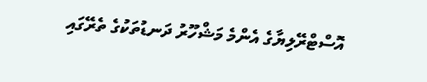އޮސްޓްރޭލިޔާގެ އެންމެ މަޝްހޫރު ދަނޑުތަކުގެ ތެރޭގައި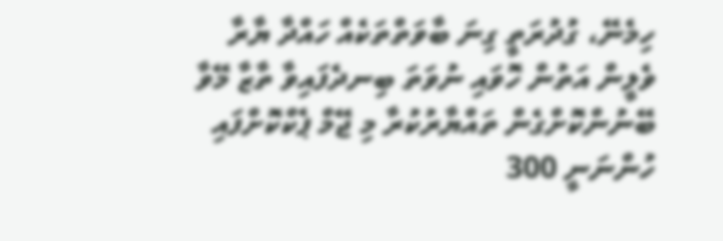ހިމެނޭ، ގުދުރަތީ ގިނަ ބާވަތްތަކެއް ހައްދާ ޔާރާ ވެލީން އަތުން ހޮވައި ނުވަތަ ބިނދެފައިވާ ތާޒާ މޭވާ ބޭނުންކޮށްގެން ތައްޔާރުކުރާ މި ޖޭމް ޕެކްކޮށްފައި ހުންނަނީ 300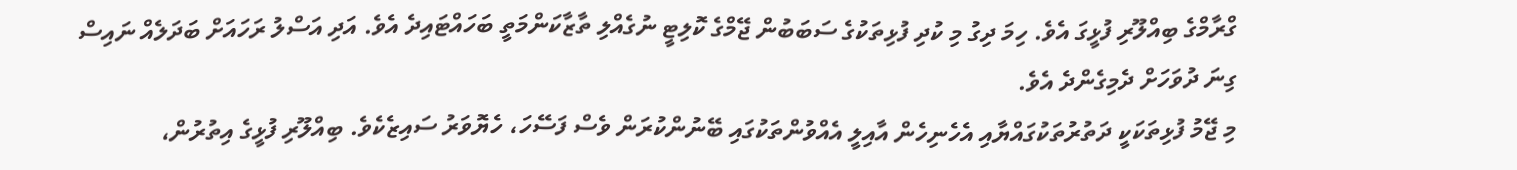ގްރާމްގެ ބިއްލޫރި ފުޅީގަ އެވެ. ހިމަ ދިގު މި ކުދި ފުޅިތަކުގެ ސަބަބުން ޖޭމްގެ ކޮލިޓީ ނުގެއްލި ތާޒާކަންމަތީ ބަހައްޓައިދެ އެވެ. އަދި އަސްލު ރަހައަށް ބަދަލެއް ނައިސް ގިނަ ދުވަހަށް ދެމިގެންދެ އެވެ.
މި ޖޭމު ފުޅިތަކަކީ ދަތުރުތަކުގައްޔާއި އެހެނިހެން އާއިލީ އެއްވުންތަކުގައި ބޭނުންކުރަން ވެސް ފަސޭހަ، ހެޔޮވަރު ސައިޒެކެވެ. ބިއްލޫރި ފުޅީގެ އިތުރުން،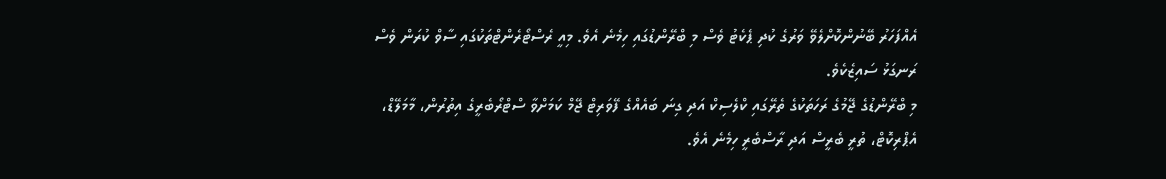އެއްފަހަރު ބޭނުންކޮށްލެވޭ ވަރުގެ ކުދި ޕެކެޓު ވެސް މި ބްރޭންޑުގައި ހިމެނެ އެވެ. މިއީ ރެސްޓޯރެންޓްތަކުގައި ސާވް ކުރަން ވެސް ރަނގަޅު ސައިޒެކެވެ.
މި ބްރޭންޑުގެ ޖޭމުގެ ރަހަތަކުގެ ތެރޭގައި ކްލެސިކް އަދި ގިނަ ބައެއްގެ ފޭވަރިޓް ޖޭމް ކަމަށްވާ ސްޓްރޯބެރީގެ އިތުރުން، މާމަލޭޑް، އެޕްރިކޮޓް، ތުރީ ބެރީސް އަދި ރާސްބެރީ ހިމެނެ އެވެ.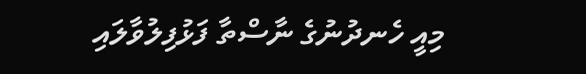މިއީ ހެނދުނުގެ ނާސްތާ ފަޅުފިލުވާލައި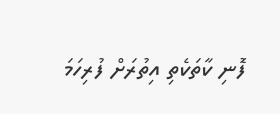ފޮނި ކާތަކެތި އިތުރަށް ފުރިހަމަ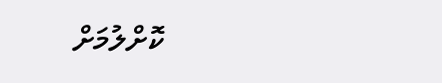ކޮށްލުމަށް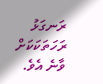ރަނގަޅު ރަހަތަކަކަށް ވާނެ އެވެ.